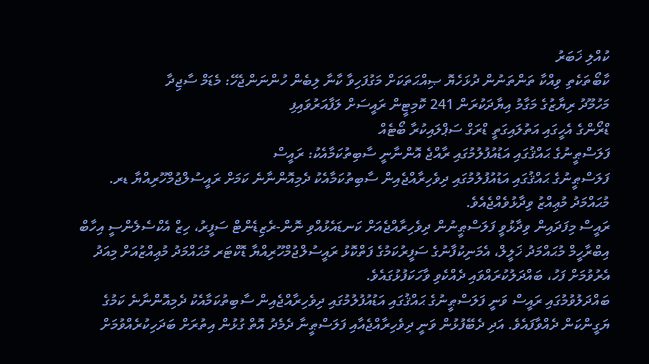ކުއްލި ޚަބަރު
ކާބޯތަކެތި ވިއްކާ ތަންތަނުން ދުޅަހެޔޮ ޞިއްޙަތަކަށް މަގުފަހިވާ ކާނާ ލިބެން ހުންނަންޖެހޭ: މެޑަމް ސާޖިދާ
މަހުމޫދު ރިޔާޒުގެ މަގާމު އިޔާދަކުރަން 241 ކޮމިޓީން ރައީސަށް ލަފާއަރުވައިފި
ޑްރޯންގެ އެހީގައި އަތުލައިގަތީ ޑްރަގް ސަޕްލައިކުރާ ބޯޓެއް
ފަލަސްޠީނުގެ ޙައްޤުގައި އަޑުއުފުލުމުގައި ރާއްޖެ އޮންނާނީ ސާބިތުކަމާއެކު: ރައީސް
ފަލަސްޠީނުގެ ޙައްޤުގައި އަޑުއުފުލުމުގައި ދިވެހިރާއްޖެއިން ސާބިތުކަމާއެކު ދެމިއޮންނާނެ ކަމަށް ރައީސުލްޖުމްހޫރިއްޔާ ޑރ. މުޙައްމަދު މުޢިއްޒު ވިދާޅުވެއްޖެއެވެ.
ރައީސް މިފަދައިން ވިދާޅުވީ ފަލަސްޠީނުން ދިވެހިރާއްޖެއަށް ކަނޑައެޅުއްވި ނޮން-ރެޒިޑެންޓް ސަފީރު، ހިޒް އެކްސެލެންސީ އިހާބް އިބްރާހީމް މުޙައްމަދު ޚަލީލް، އެމަނިކުފާނުގެ ސަފީރުކަމުގެ ފަތްކޮޅު ރައީސުލްޖުމްހޫރިއްޔާ ޑޮކްޓަރ މުޙައްމަދު މުޢިއްޒުއަށް މިއަދު އެރުވުމަށް ފަހު، ބައްދަލުކުރައްވައި ދެއްކެވި ވާހަކަފުޅުގައެވެ.
ބައްދަލުވުމުގައި ރައީސް ވަނީ ފަލަސްޠީނުގެ ޙައްޤުގައި އަޑުއުފުލުމުގައި ދިވެހިރާއްޖެއިން ސާބިތުކަމާއެކު ދެމިއޮންނާނެ ކަމުގެ ޔަގީންކަން ދެއްވާފައެވެ. އަދި ދެބޭފުޅުން ވަނީ ދިވެހިރާއްޖެއާއި ފަލަސްޠީނާ ދެމެދު އޮތް ގުޅުން އިތުރަށް ބަދަހިކުރެއްވުމަށް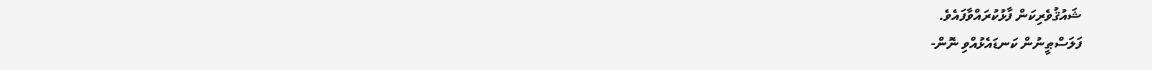ޝައުޤުވެރިކަން ފާޅުކުރައްވާފައެވެ.
ފަލަސްޠީނުން ކަނޑައެޅުއްވި ނޮން-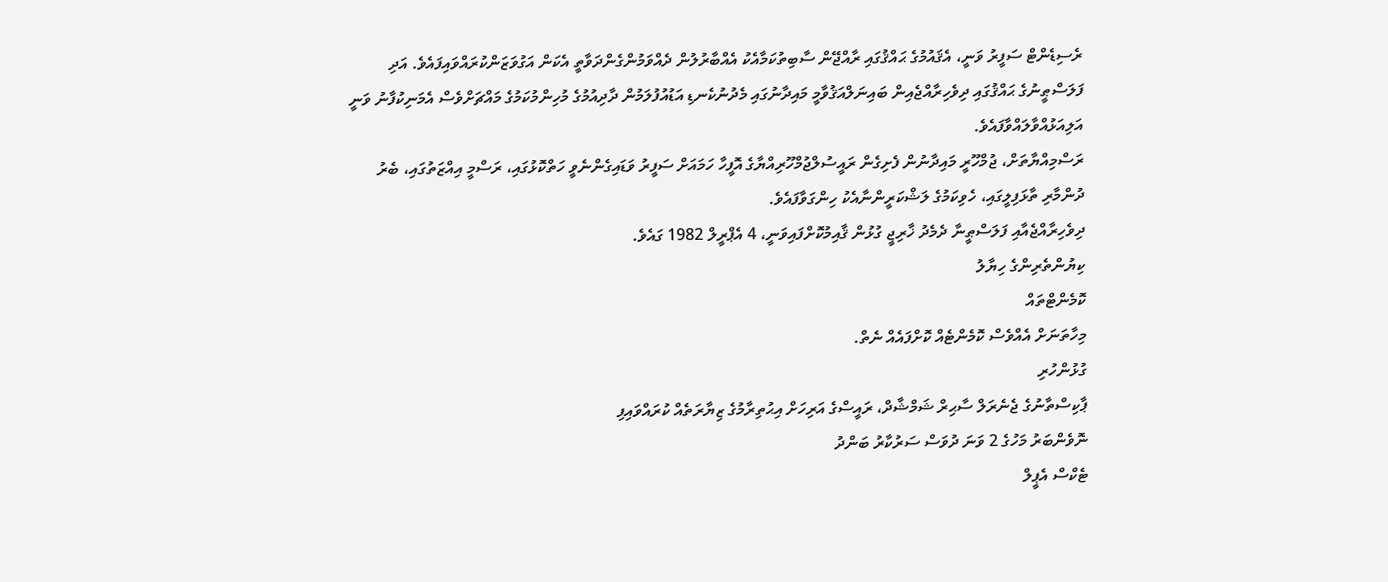ރެސިޑެންޓް ސަފީރު ވަނީ، އެޤައުމުގެ ޙައްޤުގައި ރާއްޖޭން ސާބިތުކަމާއެކު އެއްބާރުލުން ދެއްވަމުންގެންދަވާތީ އެކަން އަގުވަޒަންކުރައްވައިފައެވެ. އަދި ފަލަސްޠީނުގެ ޙައްޤުގައި ދިވެހިރާއްޖެއިން ބައިނަލްއަޤުވާމީ މައިދާނުގައި މެދުނުކެނޑި އަޑުއުފުލަމުން ދާދިއުމުގެ މުހިންމުކަމުގެ މައްޗަށްވެސް އެމަނިކުފާނު ވަނީ އަލިއަޅުއްވާލައްވާފައެވެ.
ރަސްމިއްޔާތަށް، ޖުމްހޫރީ މައިދާނުން ފެށިގެން ރައީސުލްޖުމްހޫރިއްޔާގެ އޮފީހާ ހަމައަށް ސަފީރު ވަޑައިގެންނެވީ ހަތްކޮޅުގައި، ރަސްމީ އިއްޒަތުގައި، ބެރު ދުންމާރި ތާޅަފިލީގައި، ހެވިކަމުގެ ލަޝްކަރީންނާއެކު ހިންގަވާފައެވެ.
ދިވެހިރާއްޖެއާއި ފަލަސްޠީނާ ދެމެދު ޚާރިޖީ ގުޅުން ޤާއިމުކޮށްފައިވަނީ، 4 އެޕްރީލް 1982 ގައެވެ.
ކިޔުންތެރިންގެ ހިޔާލު
ކޮމެންޓްތައް
މިހާތަނަށް އެއްވެސް ކޮމެންޓެއް ކޮށްފައެއް ނެތް.
ގުޅުންހުރި
ޕާކިސްތާނުގެ ޖެނެރަލް ސާޙިރް ޝަމްޝާދް، ރައީސްގެ އަރިހަށް އިޙުތިރާމުގެ ޒިޔާރަތެއް ކުރައްވައިފި
ނޮވެންބަރު މަހުގެ 2 ވަނަ ދުވަސް ސަރުކާރު ބަންދު
ޓެކްސް އެޕީލް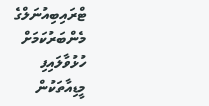ޓްރައިބިއުނަލްގެ މެންބަރުކަމަށް ހުޅުވާލައިފި
މީޑިއާތަކުން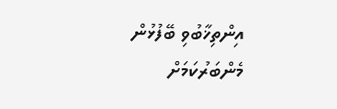އިންތިޚާބުވި ބޭފުޅުން މެންބަރުކަމަށް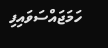ހަމަޖައްސަވައިފި